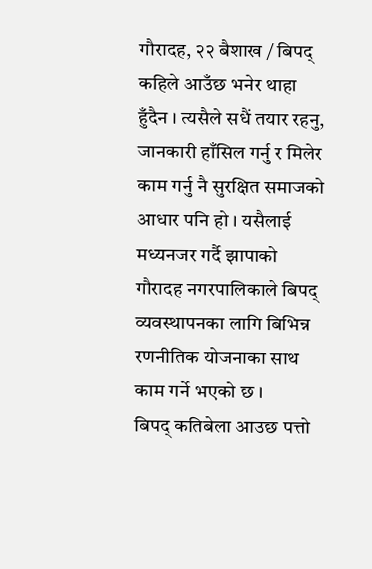गौरादह, २२ बैशाख / बिपद् कहिले आउँछ भनेर थाहा हुँदैन । त्यसैले सधैं तयार रहनु, जानकारी हाँसिल गर्नु र मिलेर काम गर्नु नै सुरक्षित समाजको आधार पनि हो । यसैलाई मध्यनजर गर्दै झापाको गौरादह नगरपालिकाले बिपद् व्यवस्थापनका लागि बिभिन्न रणनीतिक योजनाका साथ काम गर्ने भएको छ ।
बिपद् कतिबेला आउछ पत्तो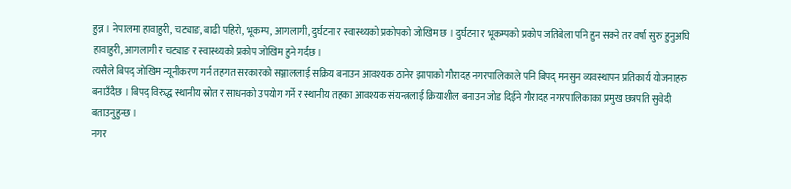हुन्न । नेपालमा हावाहुरी, चट्याङ, बाढी पहिरो, भूकम्प, आगलागी, दुर्घटना र स्वास्थ्यको प्रकोपको जोखिम छ । दुर्घटना र भूकम्पको प्रकोप जतिबेला पनि हुन सक्ने तर वर्षा सुरु हुनुअघि हावाहुरी, आगलागी र चट्याङ र स्वास्थ्यको प्रकोप जोखिम हुने गर्दछ ।
त्यसैले बिपद् जोखिम न्यूनीकरण गर्न तहगत सरकारको सञ्जाललाई सक्रिय बनाउन आवश्यक ठानेर झापाको गौरादह नगरपालिकाले पनि बिपद् मनसुन व्यवस्थापन प्रतिकार्य योजनाहरु बनाउँदैछ । बिपद् विरुद्ध स्थानीय स्रोत र साधनको उपयोग गर्ने र स्थानीय तहका आवश्यक संयन्त्रलाई क्रियाशील बनाउन जोड दिईने गौरादह नगरपालिकाका प्रमुख छत्रपति सुवेदी बताउनुहुन्छ ।
नगर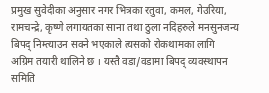प्रमुख सुवेदीका अनुसार नगर भित्रका रतुवा, कमल, गेउरिया, रामचन्द्रे, कृष्णे लगायतका साना तथा ठुला नदिहरुले मनसुनजन्य बिपद् निम्त्याउन सक्ने भएकाले त्यसको रोकथामका लागि अग्रिम तयारी थालिने छ । यस्तै वडा/वडामा बिपद् व्यवस्थापन समिति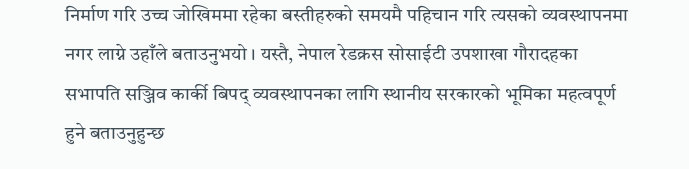निर्माण गरि उच्च जोखिममा रहेका बस्तीहरुको समयमै पहिचान गरि त्यसको व्यवस्थापनमा नगर लाग्ने उहाँले बताउनुभयो । यस्तै, नेपाल रेडक्रस सोसाईटी उपशाखा गौरादहका सभापति सञ्जिव कार्की बिपद् व्यवस्थापनका लागि स्थानीय सरकारको भूमिका महत्वपूर्ण हुने बताउनुहुन्छ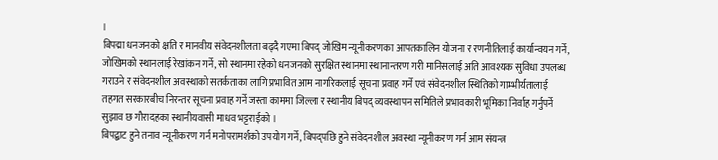।
बिपद्मा धनजनको क्षति र मानवीय संवेदनशीलता बढ्दै गएमा बिपद् जोखिम न्यूनीकरणका आपतकालिन योजना र रणनीतिलाई कार्यान्वयन गर्ने, जोखिमको स्थानलाई रेखांकन गर्ने, सो स्थानमा रहेको धनजनको सुरक्षित स्थानमा स्थानान्तरण गरी मानिसलाई अति आवश्यक सुविधा उपलब्ध गराउने र संवेदनशील अवस्थाको सतर्कताका लागि प्रभावित आम नागरिकलाई सूचना प्रवाह गर्ने एवं संवेदनशील स्थितिको गाम्भीर्यतालाई तहगत सरकारबीच निरन्तर सूचना प्रवाह गर्ने जस्ता काममा जिल्ला र स्थानीय बिपद् व्यवस्थापन समितिले प्रभावकारी भूमिका निर्वाह गर्नुपर्ने सुझाव छ गौरादहका स्थानीयवासी माधव भट्टराईको ।
बिपद्बाट हुने तनाव न्यूनीकरण गर्न मनोपरामर्शको उपयोग गर्ने, बिपद्पछि हुने संवेदनशील अवस्था न्यूनीकरण गर्न आम संयन्त्र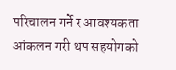परिचालन गर्ने र आवश्यकता आंकलन गरी थप सहयोगको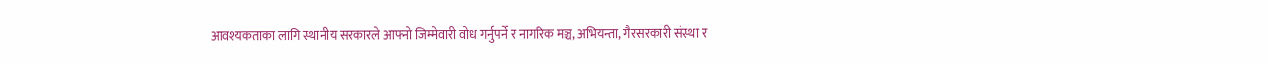आवश्यकताका लागि स्थानीय सरकारले आफ्नो जिम्मेवारी वोध गर्नुपर्ने र नागरिक मञ्च, अभियन्ता, गैरसरकारी संस्था र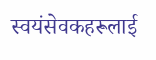स्वयंसेवकहरूलाई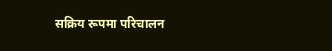सक्रिय रूपमा परिचालन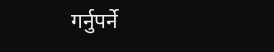गर्नुपर्ने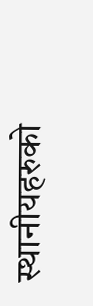स्थानीयहरुको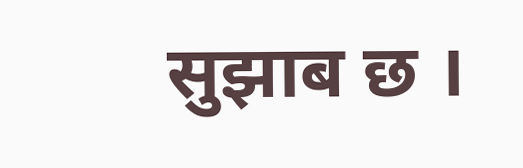सुझाब छ ।